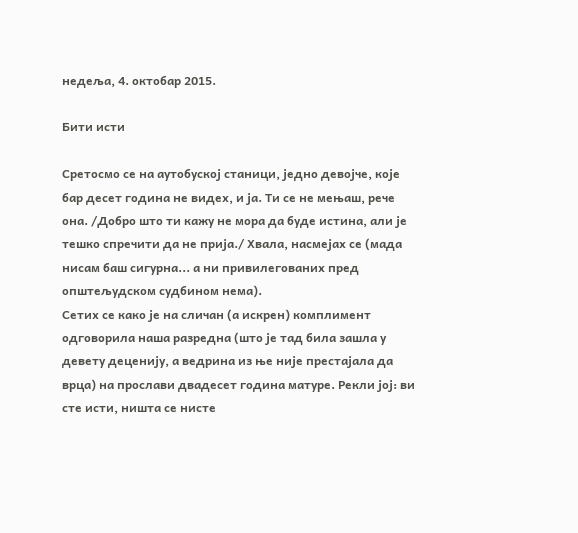недеља, 4. октобар 2015.

Бити исти

Сретосмо се на аутобуској станици, једно девојче, које бар десет година не видех, и ја. Ти се не мењаш, рече она. /Добро што ти кажу не мора да буде истина, али је тешко спречити да не прија./ Хвала, насмејах се (мада нисам баш сигурна... а ни привилегованих пред општељудском судбином нема).
Сетих се како је на сличан (а искрен) комплимент одговорила наша разредна (што је тад била зашла у девету деценију, а ведрина из ње није престајала да врца) на прослави двадесет година матуре. Рекли јој: ви сте исти, ништа се нисте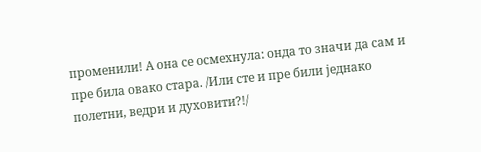променили! А она се осмехнула: онда то значи да сам и пре била овако стара. /Или сте и пре били једнако полетни, ведри и духовити?!/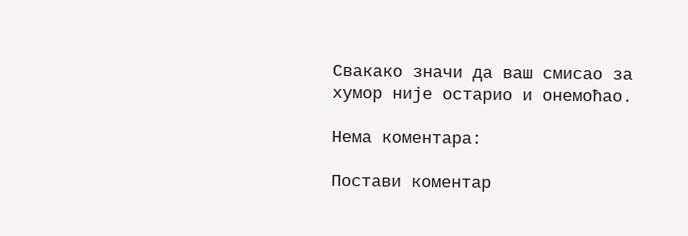Свакако значи да ваш смисао за хумор није остарио и онемоћао.

Нема коментара:

Постави коментар